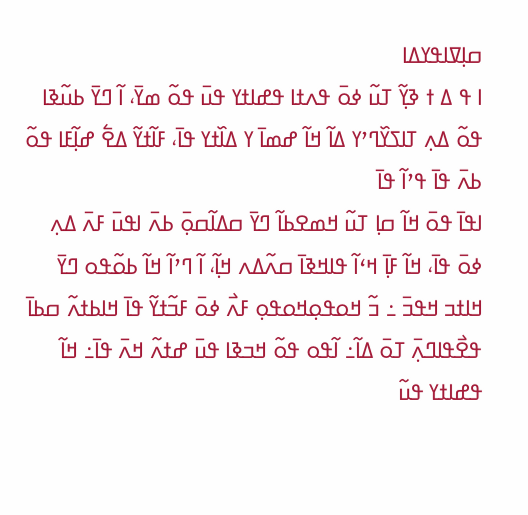ߛߊ߲ߜߊߟߌߡߊ
ߊ ߟ ߡ ߙ ߢߌ߲߬ ߠߎ߬ ߦߋ߫ ߟߍߙߊ ߟߝߊߙߌ ߟߎ߫ ߟߋ߬ ߘߌ߫، ߊ߬ ߣߌ߫ ߕߎ߬ߢߊ ߟߋ߬ ߡߍ߲ ߠߊߖߌ߰ߣߴߌ ߡߊ߬ ߞߊ߬ ߝߘߊ߫ ߌ ߡߊ߰ߙߌ ߟߊ߫، ߓߊ߬ߙߌ߬ ߡߐ߱ ߝߊ߲߬ߓߊ ߟߋ߬ ߕߍ߫ ߟߊ߫ ߟߴߊ߬ ߟߊ߫
ߊߟߊ߫ ߟߋ߫ ߞߊ߬ ߛߊ߲ ߠߎ߬ ߞߘߐߕߊ߬ ߣߌ߫ ߛߡߊ߬ߛߋ߲߫ ߕߍ߫ ߊߟߎ߫ ߓߍ߫ ߡߍ߲ ߦߋ߫ ߟߊ߫، ߞߊ߬ ߓߊ߲߫ ߞߵߊ߬ ߟߊߞߢߊ߫ ߛߍ߬ߡߍ ߞߊ߲߬، ߊ߬ ߣߴߊ߬ ߞߊ߬ ߕߋ߬ߟߋ ߣߌ߫ ߞߊߙߏ ߞߟߏ߫ ߸ ߏ߬ ߞߋߟߋ߲ߞߋߟߋ߲ ߓߍ߯ ߦߋ߫ ߓߏ߬ߙߌ߬ ߟߊ߫ ߞߊߕߙߍ߬ ߛߕߊ߫ ߟߐ߯ߟߊߣߍ߲߫ ߠߋ߫ ߡߊ߬߸ ߊ߬ߟߋ ߟߋ߬ ߞߏߢߊ ߟߎ߫ ߝߙߍ߬ ߞߍ߫ ߟߊ߫߸ ߞߊ߬ ߟߝߊߙߌ ߟߎ߬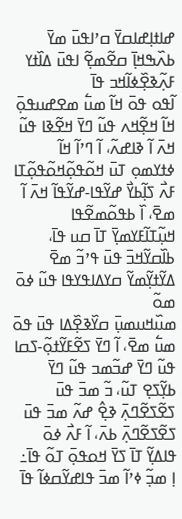ߝߊߙߊ߲ߝߊߛߌ߫ ߛߴߊߟߎ߫ ߘߌ߫ ߕߍ߰ߒߞߊ߲߫ ߛߐ߬ߘߐ߲߬ ߊߟߎ߫ ߡߊ߰ߙߌ ߓߍ߲߬ߢߐ߲߰ߦߊ߬ߞߏ ߟߊ߫
ߊ߬ߟߋ ߟߋ߫ ߞߊ߬ ߘߎ߱ ߘߐߝߎߟߋ߲߫ ߞߊ߬ ߞߐ߲߬ߞߍ ߟߎ߬ ߣߌ߫ ߞߐ߬ߢߊ ߟߎ߬ ߞߍ߫ ߊ߬ ߢߊߝߍ߬، ߊ߬ ߣߴߊ߬ ߞߊ߬ ߦߙߌߘߋ߲ ߠߎ߫ ߞߋ߬ߟߋ߲߬ߞߋ߬ߟߋ߲߬ߠߊ ߓߍ߯ ߖߊ߲߬ߕߌ߯ ߝߌ߬ߟߊ-ߝߌ߬ߟߊ߬ ߞߍ߫ ߊ߬ ߘߐ߫، ߊ߰ ߕߟߋ߬ߘߐ߬ߟߊ ߞߎ߲߬ߠߊ߬ߓߌߘߌ߲߫ ߠߊ߫ ߛߎ ߟߊ߫، ߕߊ߰ߛߌ߬ߞߏ߫ ߟߎ߫ ߟߴߏ߬ ߘߐ߫ ߡߌ߬ߙߌ߲߬ߘߌ߬ ߛߌߡߊߟߌߟߊ ߟߎ߬ ߦߋ߫ ߘߋ߬
ߘߎ߰ߞߎߘߎ߲߫ ߛߌ߰ߢߐ߲߰ߡߊ ߟߎ߫ ߟߋ߫ ߘߎ߱ ߘߐ߫، ߊ߬ ߣߌ߫ ߖߐ߬ߓߌ߬ߙߋ߲߬-ߖߛߊ ߟߎ߬ ߣߌ߫ ߝߏ߬ߘߏ ߟߎ߬ ߣߌ߫ ߕߌ߲߬ߖߐ߲ ߠߎ߬، ߏ߬ ߘߏ߫ ߟߎ߫ ߖߐ߬ߖߐ߬ߣߍ߲߫ ߢߐ߲߮ ߝߍ߬ ߘߏ߫ ߟߎ߫ ߖߐ߬ߖߐ߬ߣߍ߲߫ ߕߍ߫، ߊ߬ ߓߍ߯ ߦߋ߫ ߟߊߡߌ߲߬ ߠߊ߫ ߖߌ߫ ߞߋߟߋ߲߫ ߠߋ߬ ߟߊ߫߸ ߊ߲ ߘߏ߲߬ ߦߴߊ߬ ߘߏ߫ ߟߊߝߌ߬ߛߦߊ߬ ߟߊ߫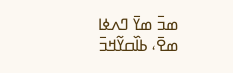ߘߏ߫ ߘߌ߫ ߣߍߦߊ ߘߐ߫، ߕߊ߰ߛߌ߬ߞߏ߫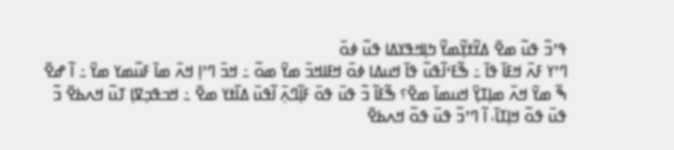ߟߴߏ߬ ߟߎ߬ ߘߐ߫ ߡߌ߬ߙߌ߲߬ߘߌ߬ ߤߊ߲ߞߟߌߡߊ ߟߎ߬ ߦߋ߫
ߣߴߌ ߓߍ߫ ߞߓߊ߫ ߟߊ߫ ߸ ߒ߬ߓߵߊ߬ߟߎ߬ ߟߊ߫ ߞߎߡߊ ߦߋ߫ ߞߓߊߞߏ߫ ߘߌ߫ ߘߋ߬ ߸ ߞߏ߫ ߣߴߊ߲ ߞߍ߫ ߘߊ߫ ߓߎ߰ߘߌ ߘߌ߫ ߸ ߊ߬ ߝߐ߫ ߒ߬ ߘߌ߫ ߞߍ߫ ߘߊ߲ߠߌ߲߫ ߞߎߘߊ߫ ߘߐ߫؟ ߒ߬ߓߊ߬ ߏ߬ ߟߎ߫ ߟߋ߫ ߓߊ߲߬ߣߍ߲߫ ߊ߬ߟߎ߫ ߡߊ߰ߙߌ ߘߐ߫ ߸ ߞߏߟߏ߲ߜߊ߲ ߠߎ߬ ߞߍߕߐ߫ ߏ߬ ߟߎ߫ ߟߋ߬ ߞߊ߲ߠߊ߫، ߊ߬ ߣߴߏ߬ ߟߎ߫ ߟߋ߬ ߞߍߕߐ߫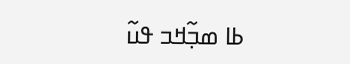ߕߊ ߘߏ߲߬ߞߏ ߟߎ߬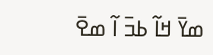ߘߌ߫ ߞߊ߬ ߕߏ߫ ߊ߬ ߘߐ߫